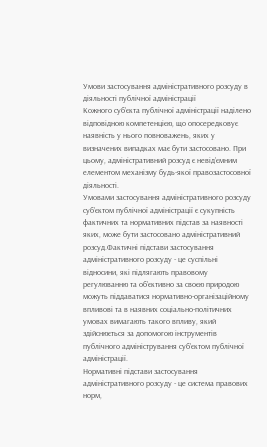Умови застосування адміністративного розсуду в діяльності публічної адміністрації
Кожного суб’єкта публічної адміністрації наділено відповідною компетенцією, що опосередковує наявність у нього повноважень, яких у визначених випадках має бути застосовано. При цьому, адміністративний розсуд є невід’ємним елементом механізму будь-якої правозастосовної діяльності.
Умовами застосування адміністративного розсуду суб’єктом публічної адміністрації є сукупність фактичних та нормативних підстав за наявності яких, може бути застосовано адміністративний розсуд.Фактичні підстави застосування адміністративного розсуду - це суспільні відносини, які підлягають правовому регулюванню та об’єктивно за своєю природою можуть піддаватися нормативно-організаційному впливові та в наявних соціально-політичних умовах вимагають такого впливу, який здійснюється за допомогою інструментів публічного адміністрування суб’єктом публічної адміністрації.
Нормативні підстави застосування адміністративного розсуду - це система правових норм,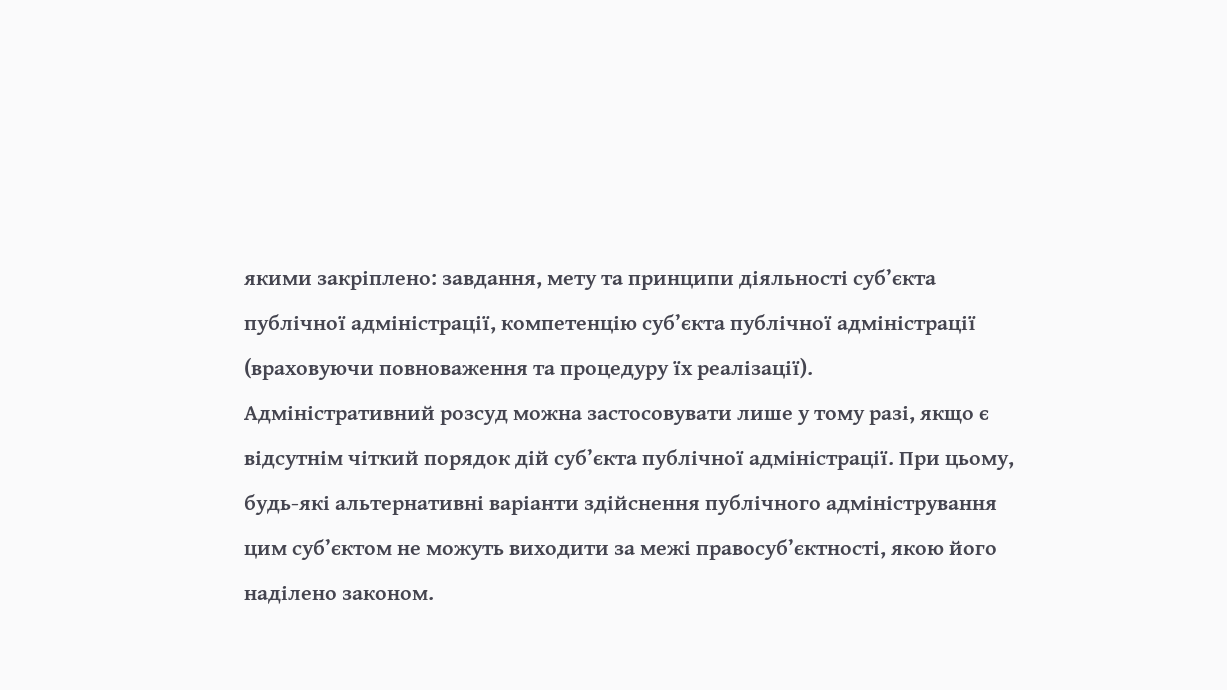якими закріплено: завдання, мету та принципи діяльності суб’єкта публічної адміністрації, компетенцію суб’єкта публічної адміністрації (враховуючи повноваження та процедуру їх реалізації).
Адміністративний розсуд можна застосовувати лише у тому разі, якщо є відсутнім чіткий порядок дій суб’єкта публічної адміністрації. При цьому, будь-які альтернативні варіанти здійснення публічного адміністрування цим суб’єктом не можуть виходити за межі правосуб’єктності, якою його наділено законом.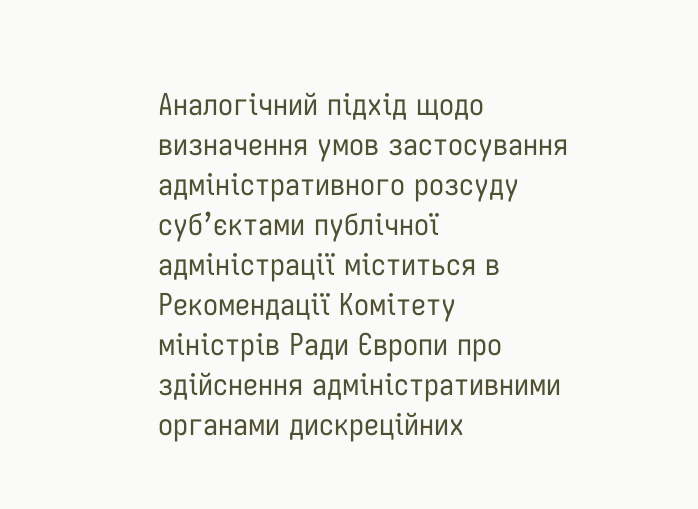Аналогічний підхід щодо визначення умов застосування адміністративного розсуду суб’єктами публічної адміністрації міститься в Рекомендації Комітету міністрів Ради Європи про здійснення адміністративними органами дискреційних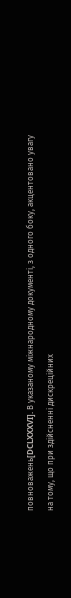повноважень[DCLXXXVI]. В указаному міжнародному документі, з одного боку, акцентовано увагу на тому, що при здійсненні дискреційних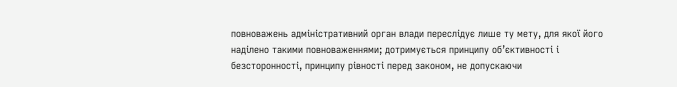повноважень адміністративний орган влади переслідує лише ту мету, для якої його наділено такими повноваженнями; дотримується принципу об’єктивності і
безсторонності, принципу рівності перед законом, не допускаючи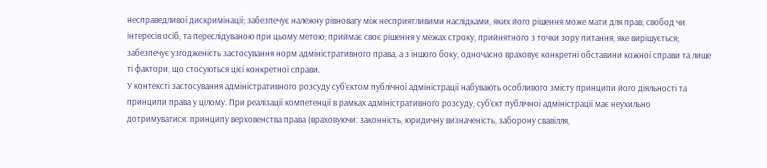несправедливої дискримінації; забезпечує належну рівновагу між несприятливими наслідками, яких його рішення може мати для прав, свобод чи інтересів осіб, та переслідуваною при цьому метою; приймає своє рішення у межах строку, прийнятного з точки зору питання, яке вирішується; забезпечує узгодженість застосування норм адміністративного права, а з іншого боку, одночасно враховує конкретні обставини кожної справи та лише ті фактори, що стосуються цієї конкретної справи.
У контексті застосування адміністративного розсуду суб’єктом публічної адміністрації набувають особливого змісту принципи його діяльності та принципи права у цілому. При реалізації компетенції в рамках адміністративного розсуду, суб’єкт публічної адміністрації має неухильно дотримуватися: принципу верховенства права (враховуючи: законність, юридичну визначеність, заборону свавілля,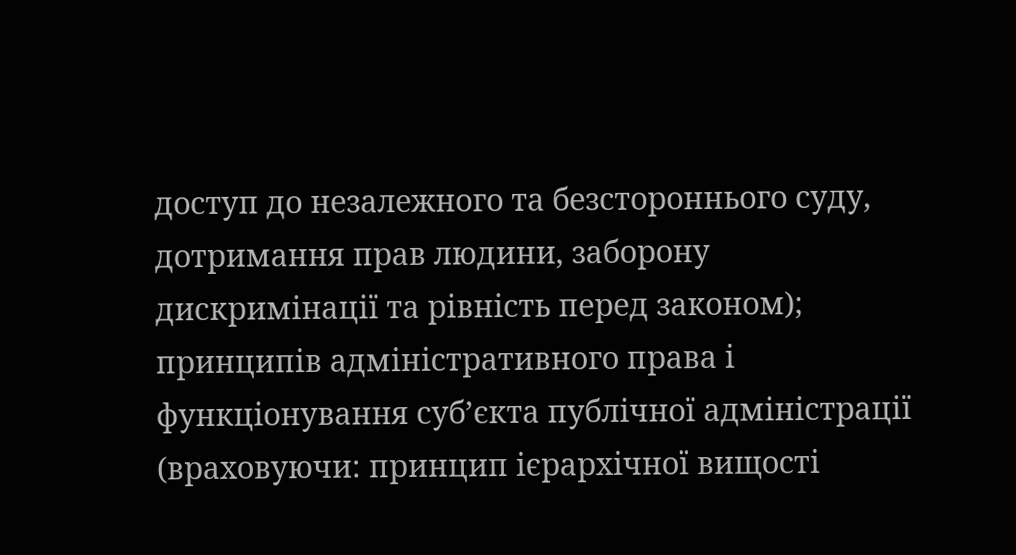доступ до незалежного та безстороннього суду, дотримання прав людини, заборону дискримінації та рівність перед законом); принципів адміністративного права і функціонування суб’єкта публічної адміністрації (враховуючи: принцип ієрархічної вищості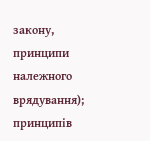закону, принципи належного врядування); принципів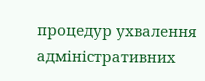процедур ухвалення адміністративних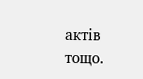актів тощо.